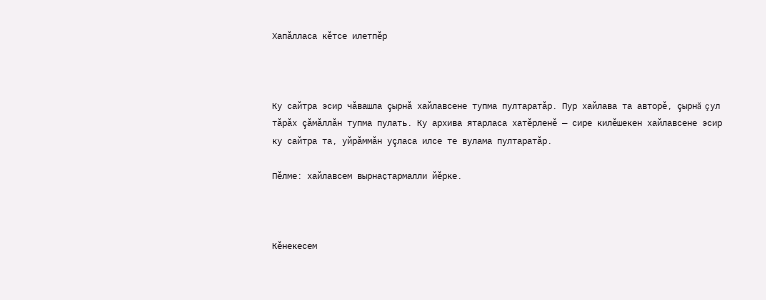Хапăлласа кĕтсе илетпĕр



Ку сайтра эсир чăвашла çырнă хайлавсене тупма пултаратăр. Пур хайлава та авторĕ, çырнă çул тăрăх çăмăллăн тупма пулать. Ку архива ятарласа хатĕрленĕ — сире килĕшекен хайлавсене эсир ку сайтра та, уйрăммăн уçласа илсе те вулама пултаратăр.

Пӗлме: хайлавсем вырнаҫтармалли йӗрке.



Кĕнекесем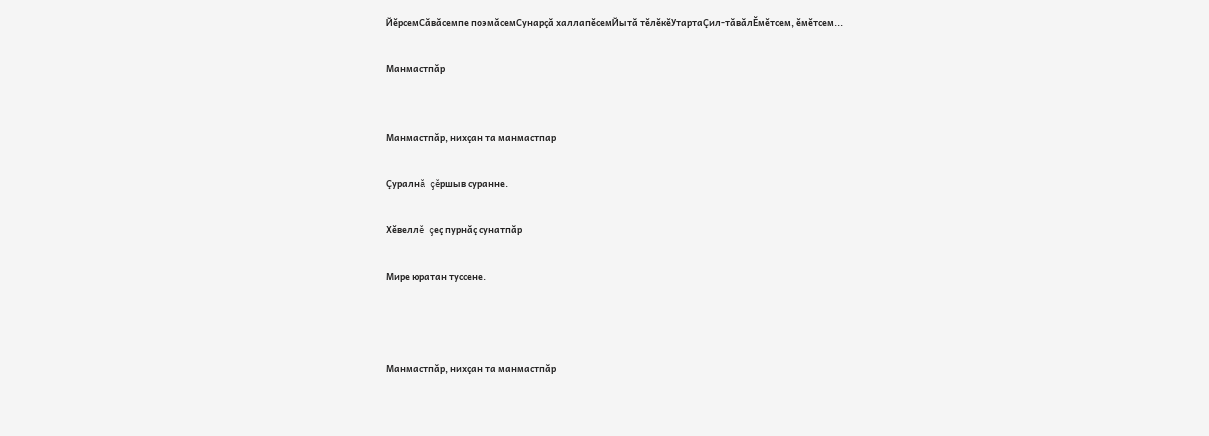ЙĕрсемСăвăсемпе поэмăсемСунарçă халлапĕсемЙытă тĕлĕкĕУтартаÇил-тăвăлĔмĕтсем, ĕмĕтсем...

Манмастпăр


Манмастпăр, нихçан та манмастпар

Çуралнă çĕршыв суранне.

Хĕвеллĕ çеç пурнăç сунатпăр

Мире юратан туссене.



Манмастпăр, нихçан та манмастпăр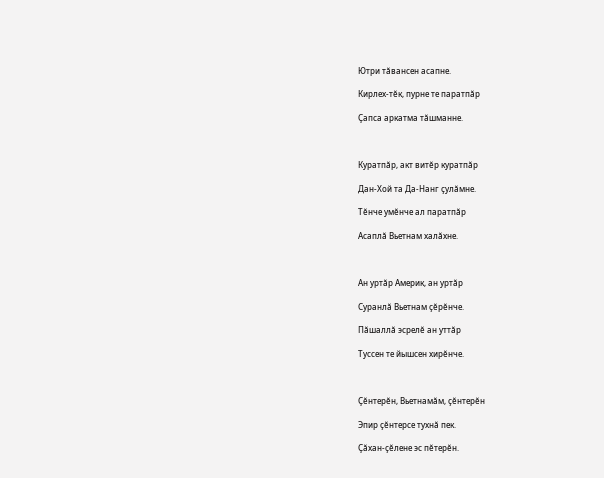Ютри тăвансен асапне.

Кирлех-тĕк, пурне те паратпăр

Çапса аркатма тăшманне.



Куратпăр, акт витĕр куратпăр

Дан-Хой та Да-Нанг çулăмне.

Тĕнче умĕнче ал паратпăр

Асаплă Вьетнам халăхне.



Ан уртăр Америк, ан уртăр

Суранлă Вьетнам çĕрĕнче.

Пăшаллă эсрелĕ ан уттăр

Туссен те йышсен хирĕнче.



Çĕнтерĕн, Вьетнамăм, çĕнтерĕн

Эпир çĕнтерсе тухнă пек.

Çăхан-çĕлене эс пĕтерĕн.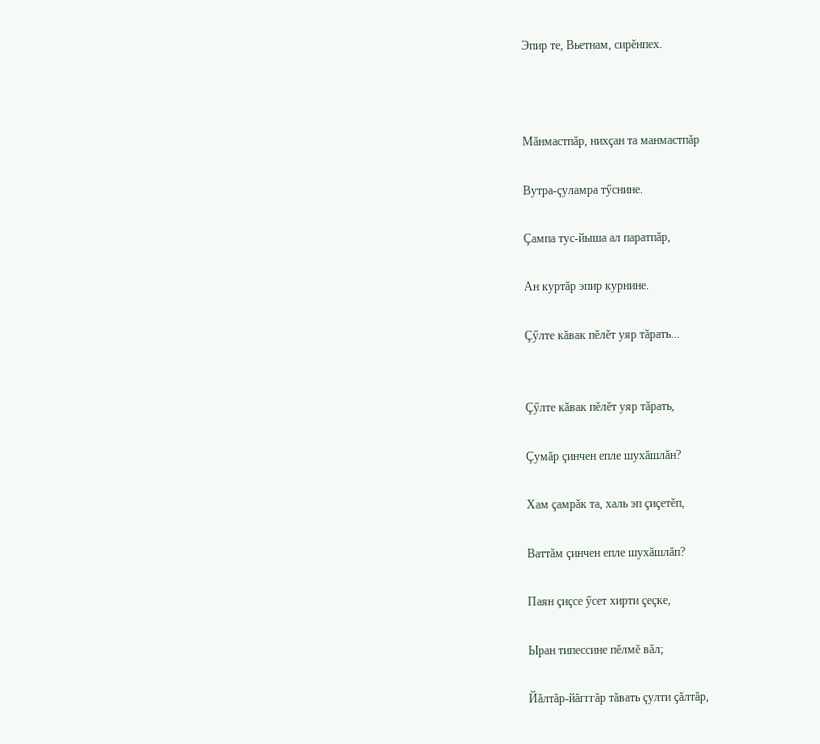Эпир те, Вьетнам, сирĕнпех.



Мăнмастпăр, нихçан та манмастпăр

Вутра-çуламра тӳснине.

Çампа тус-йыша ал паратпăр,

Ан куртăр эпир курнине.

Çӳлте кăвак пĕлĕт уяр тăрать...


Çӳлте кăвак пĕлĕт уяр тăрать,

Çумăр çинчен епле шухăшлăн?

Хам çамрăк та, халь эп çиçетĕп,

Ваттăм çинчен епле шухăшлăп?

Паян çиçсе ӳсет хирти çеçке,

Ыран типессине пĕлмĕ вăл;

Йăлтăр-йăгггăр тăвать çулти çăлтăр,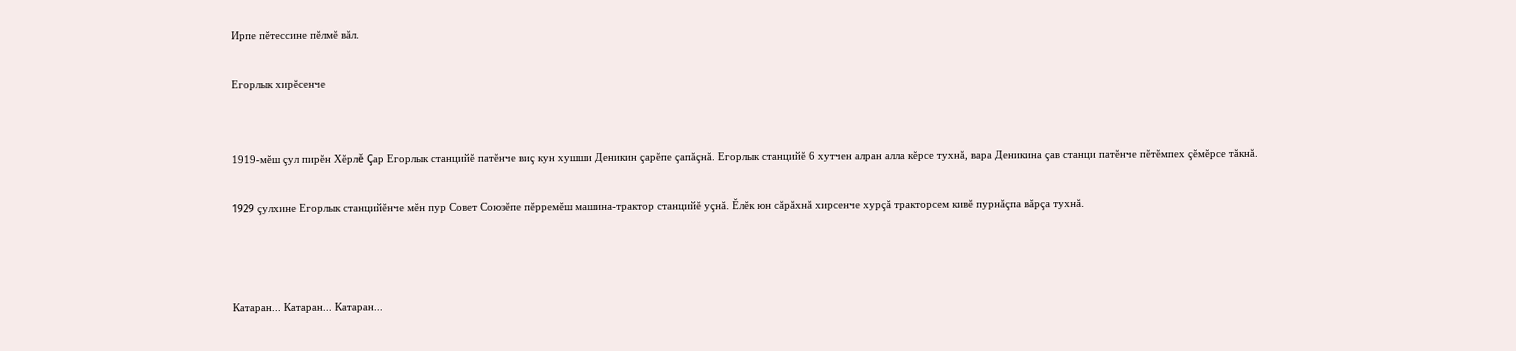Ирпе пĕтессине пĕлмĕ вăл.

Егорлык хирĕсенче


1919-мĕш çул пирĕн Хĕрлĕ Çар Егорлык станцийĕ патĕнче виç кун хушши Деникин çарĕпе çапăçнă. Егорлык станцийĕ 6 хутчен алран алла кĕрсе тухнă, вара Деникина çав станци патĕнче пĕтĕмпех çĕмĕрсе тăкнă.

1929 çулхине Егорлык станцийĕнче мĕн пур Совет Союзĕпе пĕрремĕш машина-трактор станцийĕ уçнă. Ĕлĕк юн сăрăхнă хирсенче хурçă тракторсем кивĕ пурнăçпа вăрçа тухнă.



Катаран... Катаран... Катаран...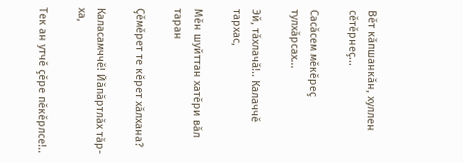Вĕт кăпшанкăн, хуллен сĕтĕрнеç...

Сасăсем мĕкĕреç тулхăрсах...

Эй, тăхлачă!.. Калаччĕ тархас,

Мĕн шуйттан хатĕри вăл таран

Çĕмĕрет те кĕрет хăлхана?

Каласамччĕ! Йăпăртлăх тăр-ха,

Тек ан утчĕ çĕре пĕкĕрлсе!..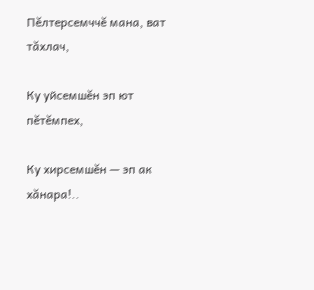Пĕлтерсемччĕ мана, ват тăхлач,

Ку уйсемшĕн эп ют пĕтĕмпех,

Ку хирсемшĕн — эп ак хăнара!..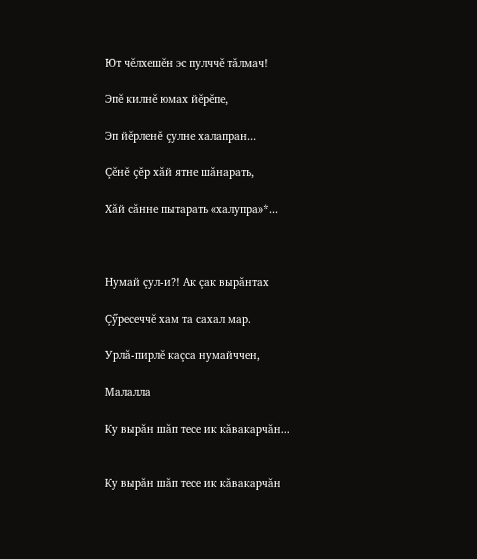Ют чĕлхешĕн эс пулччĕ тăлмач!

Эпĕ килнĕ юмах йĕрĕпе,

Эп йĕрленĕ çулне халапран...

Çĕнĕ çĕр хăй ятне шăнарать,

Хăй сăнне пытарать «халупра»*...



Нумай çул-и?! Ак çак вырăнтах

Çӳресеччĕ хам та сахал мар.

Урлă-пирлĕ каçса нумайччен,

Малалла

Ку вырăн шăп тесе ик кăвакарчăн...


Ку вырăн шăп тесе ик кăвакарчăн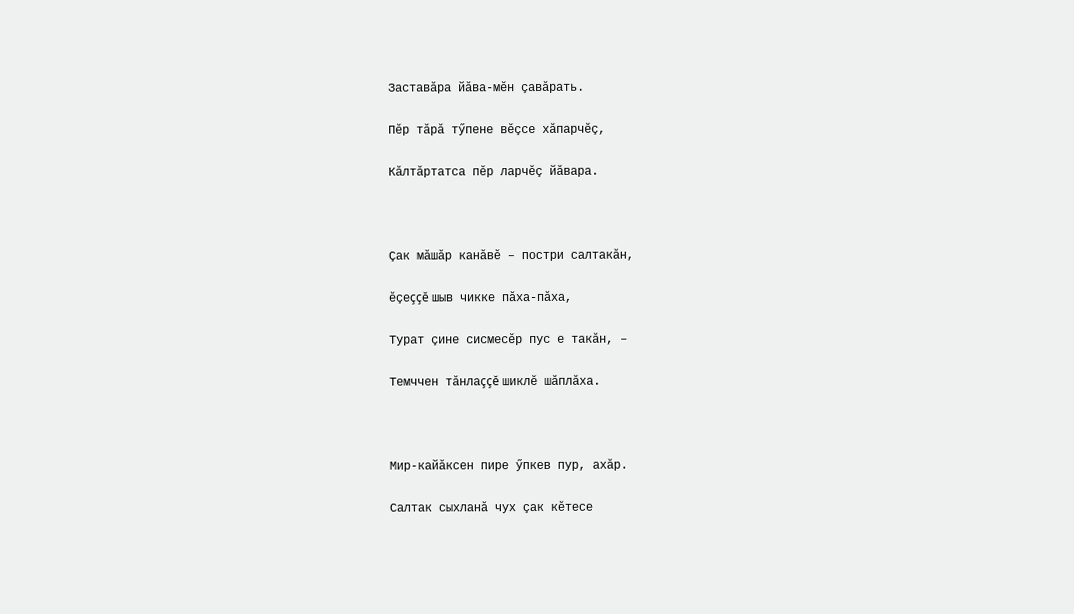Заставăра йăва-мĕн çавăрать.

Пĕр тăрă тӳпене вĕçсе хăпарчĕç,

Кăлтăртатса пĕр ларчĕç йăвара.



Çак мăшăр канăвĕ – постри салтакăн,

ĕçеççĕ шыв чикке пăха-пăха,

Турат çине сисмесĕр пус е такăн, –

Темччен тăнлаççĕ шиклĕ шăплăха.



Мир-кайăксен пире ӳпкев пур, ахăр.

Салтак сыхланă чух çак кĕтесе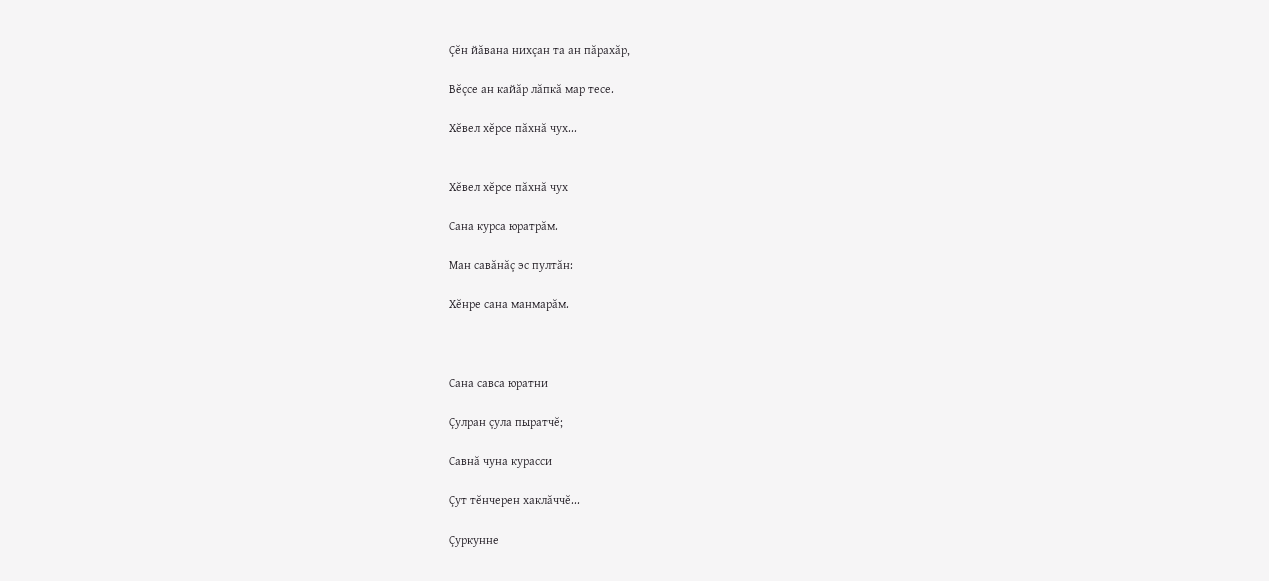Çĕн йăвана нихçан та ан пăрахăр,

Вĕçсе ан кайăр лăпкă мар тесе.

Хĕвел хĕрсе пăхнă чух...


Хĕвел хĕрсе пăхнă чух

Сана курса юратрăм.

Ман савăнăç эс пултăн:

Хĕнре сана манмарăм.



Сана савса юратни

Çулран çула пыратчĕ;

Савнă чуна курасси

Çут тĕнчерен хаклăччĕ...

Çуркунне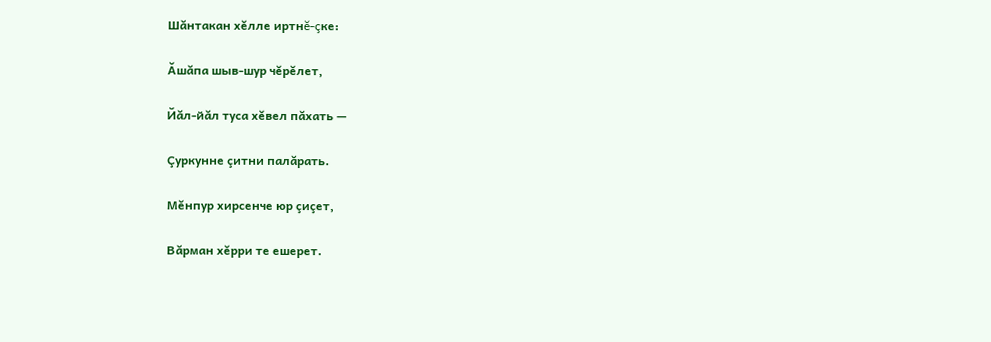Шăнтакан хĕлле иртнĕ-çке:

Ăшăпа шыв-шур чĕрĕлет,

Йăл-йăл туса хĕвел пăхать —

Çуркунне çитни палăрать.

Мĕнпур хирсенче юр çиçет,

Вăрман хĕрри те ешерет.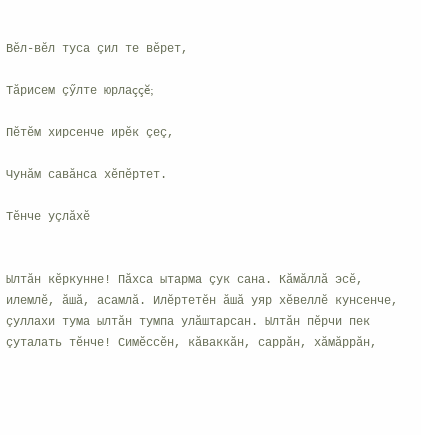Вĕл-вĕл туса çил те вĕрет,

Тăрисем çӳлте юрлаççĕ;

Пĕтĕм хирсенче ирĕк çеç,

Чунăм савăнса хĕпĕртет.

Тĕнче уçлăхĕ


Ылтăн кĕркунне! Пăхса ытарма çук сана. Кăмăллă эсĕ, илемлĕ, ăшă, асамлă. Илĕртетĕн ăшă уяр хĕвеллĕ кунсенче, çуллахи тума ылтăн тумпа улăштарсан. Ылтăн пĕрчи пек çуталать тĕнче! Симĕссĕн, кăваккăн, саррăн, хăмăррăн,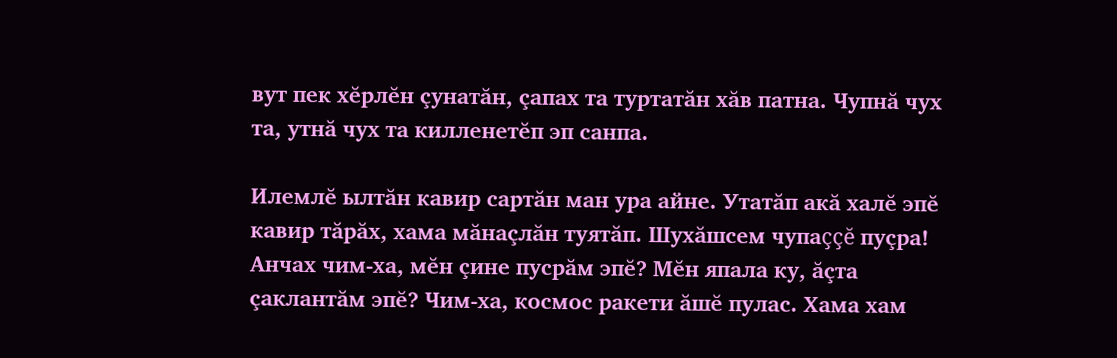вут пек хĕрлĕн çунатăн, çапах та туртатăн хăв патна. Чупнă чух та, утнă чух та килленетĕп эп санпа.

Илемлĕ ылтăн кавир сартăн ман ура айне. Утатăп акă халĕ эпĕ кавир тăрăх, хама мăнаçлăн туятăп. Шухăшсем чупаççĕ пуçра! Анчах чим-ха, мĕн çине пусрăм эпĕ? Мĕн япала ку, ăçта çаклантăм эпĕ? Чим-ха, космос ракети ăшĕ пулас. Хама хам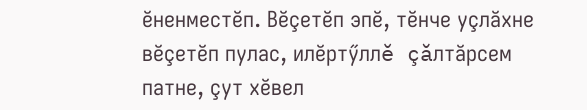ĕненместĕп. Вĕçетĕп эпĕ, тĕнче уçлăхне вĕçетĕп пулас, илĕртӳллĕ çăлтăрсем патне, çут хĕвел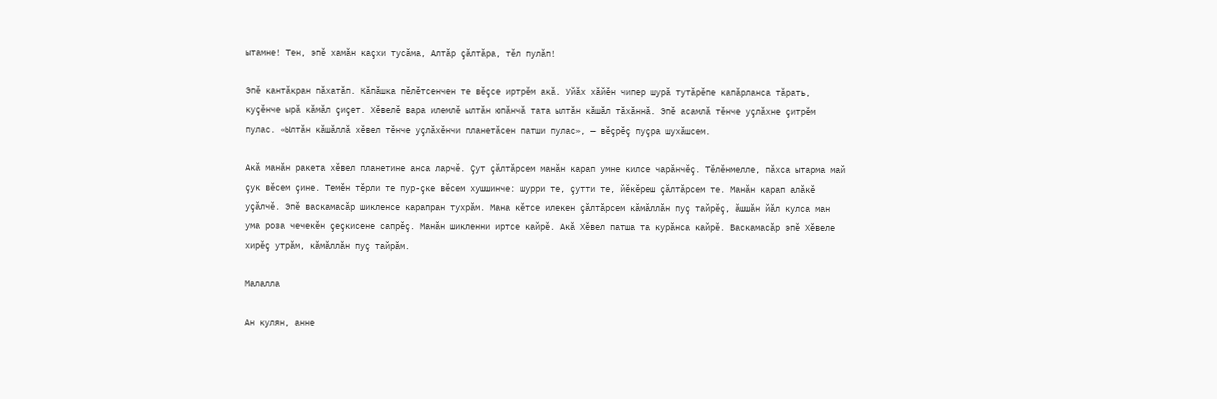ытамне! Тен, эпĕ хамăн каçхи тусăма, Алтăр çăлтăра, тĕл пулăп!

Эпĕ кантăкран пăхатăп. Кăпăшка пĕлĕтсенчен те вĕçсе иртрĕм акă. Уйăх хăйĕн чипер шурă тутăрĕпе капăрланса тăрать, куçĕнче ырă кăмăл çиçет. Хĕвелĕ вара илемлĕ ылтăн юпăнчă тата ылтăн кăшăл тăхăннă. Эпĕ асамлă тĕнче уçлăхне çитрĕм пулас. «Ылтăн кăшăллă хĕвел тĕнче уçлăхĕнчи планетăсен патши пулас», — вĕçрĕç пуçра шухăшсем.

Акă манăн ракета хĕвел планетине анса ларчĕ. Çут çăлтăрсем манăн карап умне килсе чарăнчĕç. Тĕлĕнмелле, пăхса ытарма май çук вĕсем çине. Темĕн тĕрли те пур-çке вĕсем хушшинче: шурри те, çутти те, йĕкĕреш çăлтăрсем те. Манăн карап алăкĕ уçăлчĕ. Эпĕ васкамасăр шикленсе карапран тухрăм. Мана кĕтсе илекен çăлтăрсем кăмăллăн пуç тайрĕç, ăшшăн йăл кулса ман ума роза чечекĕн çеçкисене сапрĕç. Манăн шикленни иртсе кайрĕ. Акă Хĕвел патша та курăнса кайрĕ. Васкамасăр эпĕ Хĕвеле хирĕç утрăм, кăмăллăн пуç тайрăм.

Малалла

Ан кулян, анне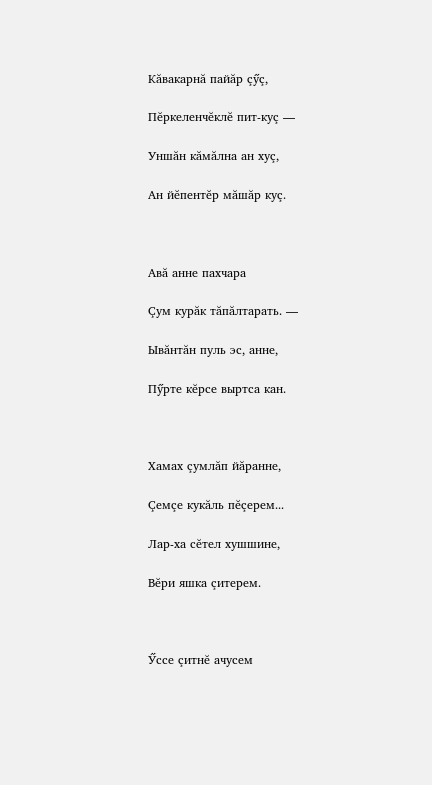Кăвакарнă пайăр çӳç,

Пĕркеленчĕклĕ пит-куç —

Уншăн кăмăлна ан хуç,

Ан йĕпентĕр мăшăр куç.



Авă анне пахчара

Çум курăк тăпăлтарать. —

Ывăнтăн пуль эс, анне,

Пӳрте кĕрсе выртса кан.



Хамах çумлăп йăранне,

Çемçе кукăль пĕçерем...

Лар-ха сĕтел хушшине,

Вĕри яшка çитерем.



Ӳссе çитнĕ ачусем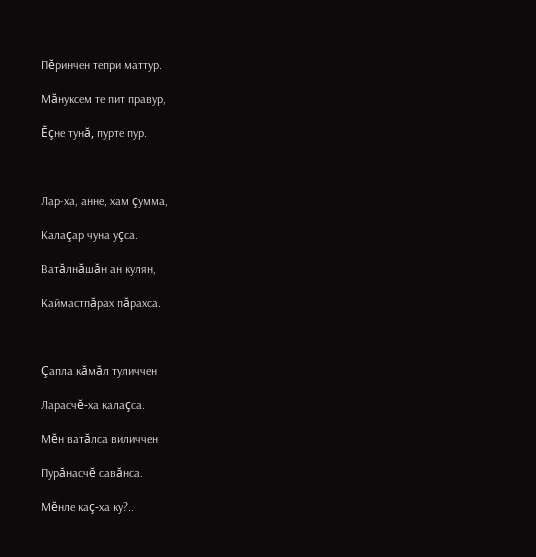Пĕринчен тепри маттур.

Мăнуксем те пит правур,

Ĕçне тунă, пурте пур.



Лар-ха, анне, хам çумма,

Калаçар чуна уçса.

Ватăлнăшăн ан кулян,

Каймастпăрах пăрахса.



Çапла кăмăл туличчен

Ларасчĕ-ха калаçса.

Мĕн ватăлса виличчен

Пурăнасчĕ савăнса.

Мĕнле каç-ха ку?..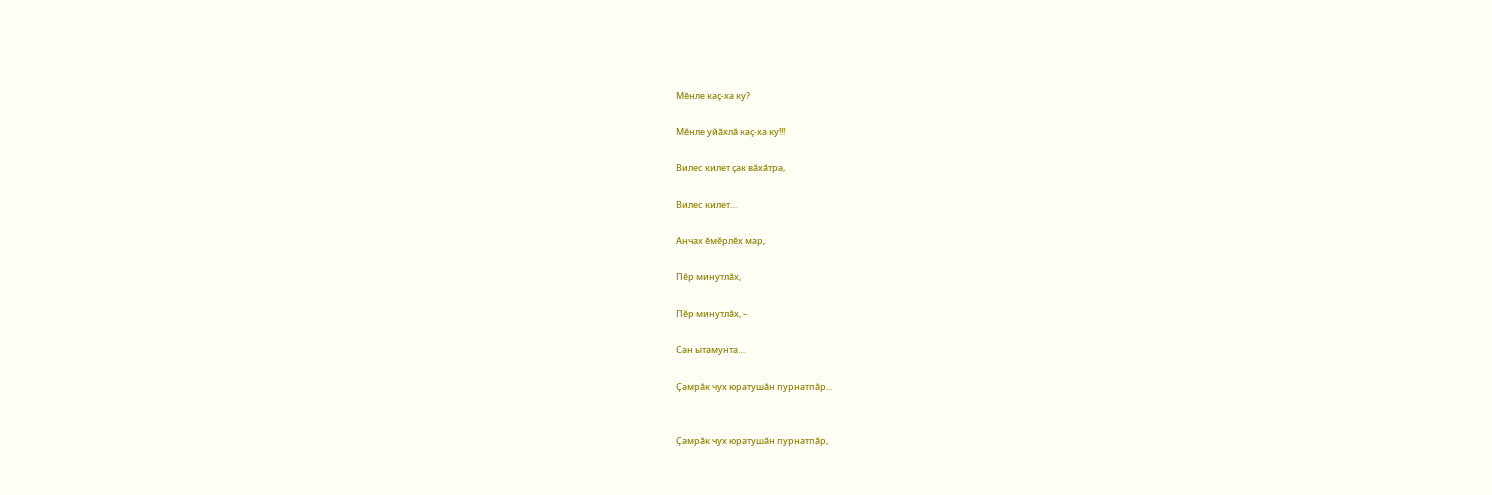Мĕнле каç-ха ку?

Мĕнле уйăхлă каç-ха ку!!!

Вилес килет çак вăхăтра,

Вилес килет…

Анчах ĕмĕрлĕх мар,

Пĕр минутлăх,

Пĕр минутлăх, –

Сан ытамунта…

Çамрăк чух юратушăн пурнатпăр...


Çамрăк чух юратушăн пурнатпăр,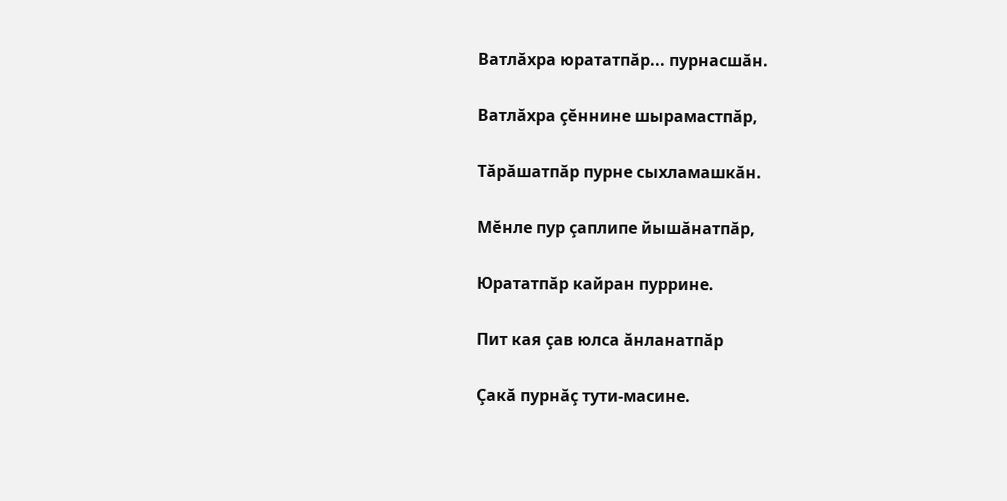Ватлăхра юрататпăр... пурнасшăн.

Ватлăхра çĕннине шырамастпăр,

Тăрăшатпăр пурне сыхламашкăн.

Мĕнле пур çаплипе йышăнатпăр,

Юрататпăр кайран пуррине.

Пит кая çав юлса ăнланатпăр

Çакă пурнăç тути-масине.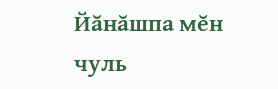Йăнăшпа мĕн чуль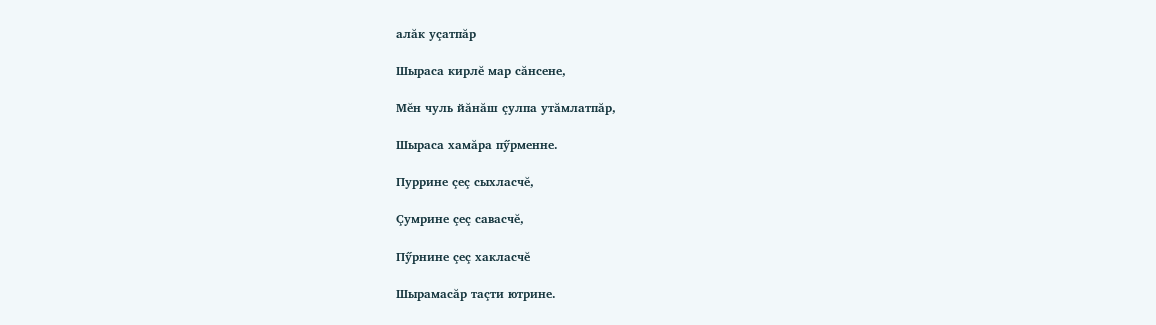алăк уçатпăр

Шыраса кирлĕ мар сăнсене,

Мĕн чуль йăнăш çулпа утăмлатпăр,

Шыраса хамăра пӳрменне.

Пуррине çеç сыхласчĕ,

Çумрине çеç савасчĕ,

Пӳрнине çеç хакласчĕ

Шырамасăр таçти ютрине.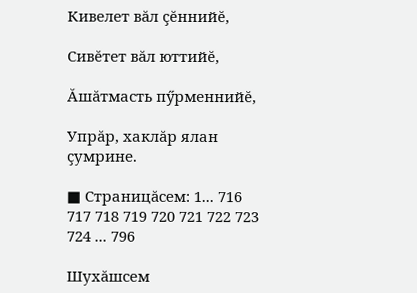Кивелет вăл çĕннийĕ,

Сивĕтет вăл юттийĕ,

Ăшăтмасть пӳрменнийĕ,

Упрăр, хаклăр ялан çумрине.

■ Страницăсем: 1... 716 717 718 719 720 721 722 723 724 ... 796

Шухăшсем